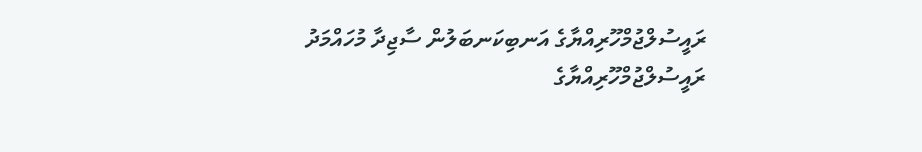ރައީސުލްޖުމްހޫރިއްޔާގެ އަނބިކަނބަލުން ސާޖިދާ މުހައްމަދު
ރައީސުލްޖުމްހޫރިއްޔާގެ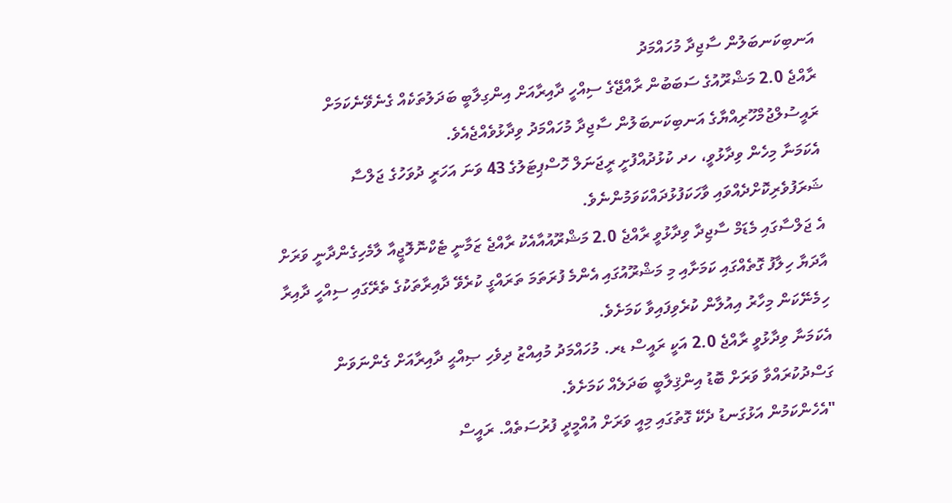އަނބިކަނބަލުން ސާޖިދާ މުހައްމަދު
ރާއްޖެ 2.0 މަޝްރޫއުގެ ސަބަބުން ރާއްޖޭގެ ސިއްހީ ދާއިރާއަށް އިންގިލާބީ ބަދަލުތަކެއް ގެނެވޭނެކަމަށް ރައީސުލްޖުމްހޫރިއްޔާގެ އަނބިކަނބަލުން ސާޖިދާ މުހައްމަދު ވިދާޅުވެއްޖެއެވެ.
އެކަމަނާ މިހެން ވިދާޅުވީ، ހދ ކުޅުދުއްފުށީ ރީޖަނަލް ހޮސްޕިޓަލުގެ 43 ވަނަ އަހަރީ ދުވަހުގެ ޖަލްސާ ޝަރަފުވެރިކޮށްދެއްވައި ވާހަކަފުޅުދައްކަވަމުންނެވެ.
އެ ޖަލްސާގައި މެޑަމް ސާޖިދާ ވިދާޅުވީ ރާއްޖެ 2.0 މަޝްރޫއުއާއެކު ރާއްޖެ ޒަމާނީ ޓެކްނޮލޮޖީއާ ލާމެހިގެންދާނީ ވަރަށް އާދަޔާ ހިލާފު ގޮތެއްގައި ކަމަށާއި މި މަޝްރޫއުގައި އެންމެ ފުރަތަމަ ތަރައްގީ ކުރެވޭ ދާއިރާތަކުގެ ތެރޭގައި ސިއްހީ ދާއިރާ ހިމެނޭކަން މިހާރު އިއުލާން ކުރެވިފައިވާ ކަމަށެވެ.
އެކަމަނާ ވިދާޅުވީ ރާއްޖެ 2.0 އަކީ ރައީސް ޑރ. މުހައްމަދު މުއިއްޒު ދިވެހި ޞިއްޙީ ދާއިރާއަށް ގެންނަވަން ގަސްދުކުރައްވާ ވަރަށް ބޮޑު އިންޤިލާބީ ބަދަލެއް ކަމަށެވެ.
"އެހެންކަމުން އަޅުގަނޑު ދެކޭ ގޮތުގައި މިއީ ވަރަށް އުއްމީދީ ފުރުސަތެއް. ރައީސް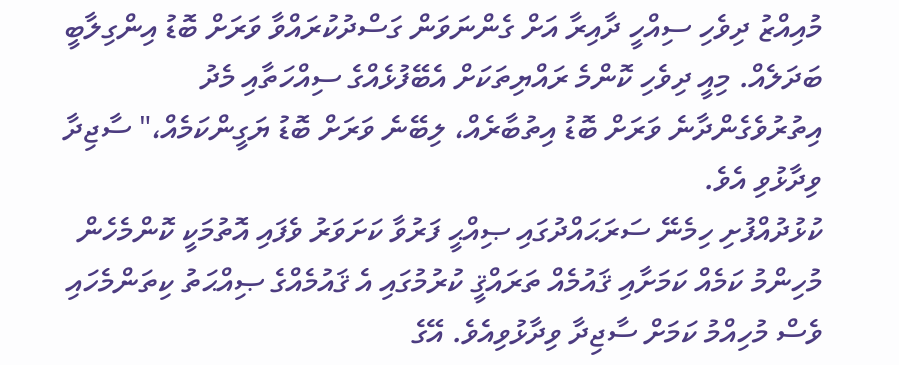މުއިއްޒު ދިވެހި ސިއްހީ ދާއިރާ އަށް ގެންނަވަން ގަސްދުކުރައްވާ ވަރަށް ބޮޑު އިންގިލާބީ ބަދަލެއް. މިއީ ދިވެހި ކޮންމެ ރައްޔިތަކަށް އެބޭފުޅެއްގެ ސިއްހަތާއި މެދު އިތުރުވެގެންދާނެ ވަރަށް ބޮޑު އިތުބާރެއް، ލިބޭނެ ވަރަށް ބޮޑު ޔަގީންކަމެއް،" ސާޖިދާ ވިދާޅުވި އެވެ.
ކުޅުދުއްފުށި ހިމެނޭ ސަރަޙައްދުގައި ޞިއްޙީ ފަރުވާ ކަށަވަރު ވެފައި އޮތުމަކީ ކޮންމެހެން މުހިންމު ކަމެއް ކަމަށާއި ޤައުމެއް ތަރައްޤީ ކުރުމުގައި އެ ޤައުމެއްގެ ޞިއްޙަތު ކިތަންމެހައި ވެސް މުހިއްމު ކަމަށް ސާޖިދާ ވިދާޅުވިއެވެ. އޭގެ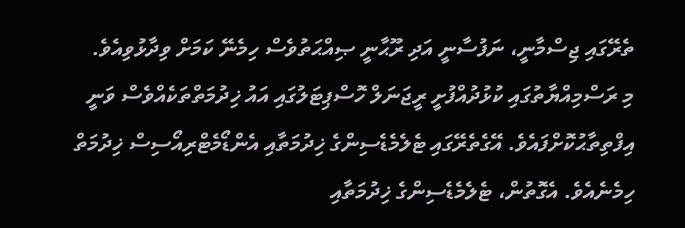ތެރޭގައި ޖިސްމާނީ، ނަފުސާނީ އަދި ރޫޙާނީ ޞިއްޙަތުވެސް ހިމެނޭ ކަމަށް ވިދާޅުވިއެވެ.
މި ރަސްމިއްޔާތުގައި ކުޅުދުއްފުށީ ރީޖަނަލް ހޮސްޕިޓަލުގައި އައު ޚިދުމަތްތަކެއްވެސް ވަނީ އިފްތިތާޙުކޮށްފައެވެ. އޭގެތެރޭގައި ޓެލެމެޑެސިންގެ ޚިދުމަތާއި އެންޑޯމެޓްރިއޯސިސް ޚިދުމަތް ހިމެނެއެވެ. އެގޮތުން، ޓެލެމެޑެސިންގެ ޚިދުމަތާއި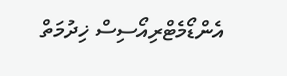އެންޑޯމެޓްރިއޯސިސް ޚިދުމަތް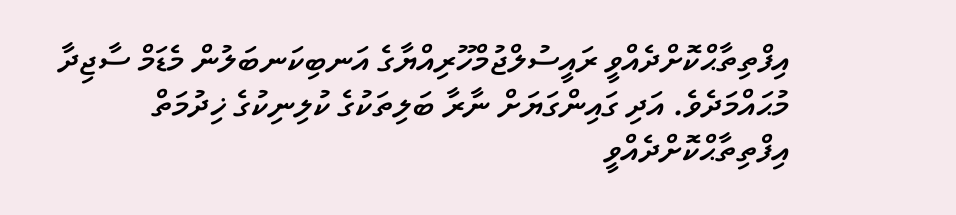އިފްތިތާޙްކޮށްދެއްވީ ރައީސުލްޖުމްހޫރިއްޔާގެ އަނބިކަނބަލުން މެޑަމް ސާޖިދާ މުޙައްމަދެވެ. އަދި ގައިންގަޔަށް ނާރާ ބަލިތަކުގެ ކުލިނިކުގެ ޚިދުމަތް އިފްތިތާޙްކޮށްދެއްވީ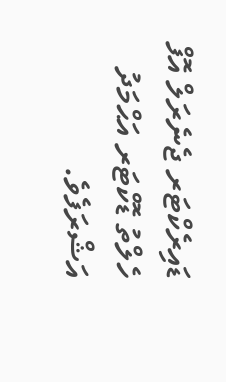ޑައިރެކްޓަރ ޖެނެރަލް އޮފް ހެލްތު ޑޮކްޓަރ އަޙްމަދު އަޝްރަފެވެ.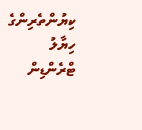ކިޔުންތެރިންގެ ހިޔާލު
ޓްރެންޑިން